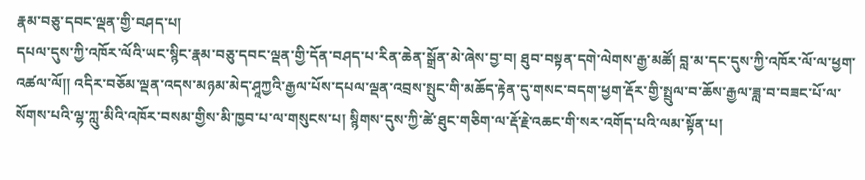རྣམ་བཅུ་དབང་ལྡན་གྱི་བཤད་པ།
དཔལ་དུས་ཀྱི་འཁོར་ལོའི་ཡང་སྙིང་རྣམ་བཅུ་དབང་ལྡན་གྱི་དོན་བཤད་པ་རིན་ཆེན་སྒྲོན་མེ་ཞེས་བྱ་བ། ཐུབ་བསྟན་དགེ་ལེགས་རྒྱ་མཚོ། བླ་མ་དང་དུས་ཀྱི་འཁོར་ལོ་ལ་ཕྱག་འཚལ་ལོ།། འདིར་བཅོམ་ལྡན་འདས་མཉམ་མེད་ཤཱཀྱའི་རྒྱལ་པོས་དཔལ་ལྡན་འབྲས་སྤུང་གི་མཆོད་རྟེན་དུ་གསང་བདག་ཕྱག་རྡོར་གྱི་སྤྲུལ་བ་ཆོས་རྒྱལ་ཟླ་བ་བཟང་པོ་ལ་སོགས་པའི་ལྷ་ཀླུ་མིའི་འཁོར་བསམ་གྱིས་མི་ཁྱབ་པ་ལ་གསུངས་པ། སྙིགས་དུས་ཀྱི་ཚེ་ཐུང་གཅིག་ལ་རྡོ་རྗེ་འཆང་གི་སར་འགོད་པའི་ལམ་སྟོན་པ།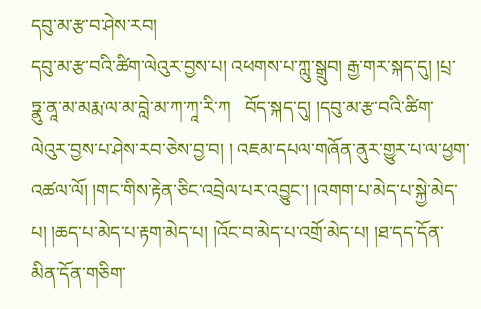དབུ་མ་རྩ་བ་ཤེས་རབ།
དབུ་མ་རྩ་བའི་ཚིག་ལེའུར་བྱས་པ། འཕགས་པ་ཀླུ་སྒྲུབ། རྒྱ་གར་སྐད་དུ། །པྲ་ཏྣུ་ནཱ་མ་མརྨ་ལ་མ་བླེ་མ་ཀ་ཀཱ་རི་ཀ   བོད་སྐད་དུ། །དབུ་མ་རྩ་བའི་ཚིག་ལེའུར་བྱས་པ་ཤེས་རབ་ཅེས་བྱ་བ། ། འཇམ་དཔལ་གཞོན་ནུར་གྱུར་པ་ལ་ཕྱག་འཚལ་ལོ། །གང་གིས་རྟེན་ཅིང་འབྲེལ་པར་འབྱུང་། །འགག་པ་མེད་པ་སྐྱེ་མེད་པ། །ཆད་པ་མེད་པ་རྟག་མེད་པ། །འོང་བ་མེད་པ་འགྲོ་མེད་པ། །ཐ་དད་དོན་མིན་དོན་གཅིག་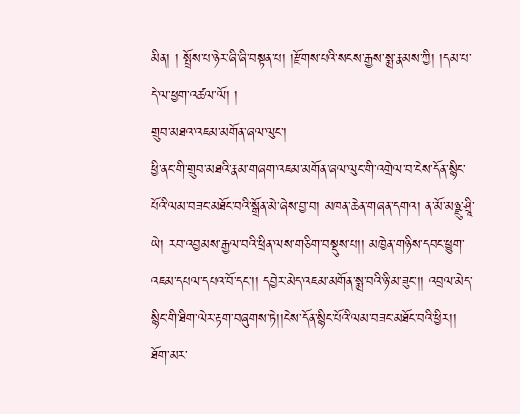མིན། ། སྤྲོས་པ་ཉེར་ཞི་ཞི་བསྟན་པ། །རྫོགས་པའི་སངས་རྒྱས་སྨྲ་རྣམས་ཀྱི། །དམ་པ་དེ་ལ་ཕྱག་འཚལ་ལོ། །
གྲུབ་མཐའ་འཇམ་མགོན་ཞལ་ལུང་།
ཕྱི་ནང་གི་གྲུབ་མཐའི་རྣམ་གཞག་འཇམ་མགོན་ཞལ་ལུང་གི་འགྲེལ་བ་ངེས་དོན་སྙིང་པོའི་ལམ་བཟང་མཐོང་བའི་སྒྲོན་མེ་ཞེས་བྱ་བ། མཁན་ཆེན་གཞན་དགའ། ན་མོ་མཉྫུ་ཤྲཱི་ཡེ། རབ་འབྱམས་རྒྱལ་བའི་ཕྲིན་ལས་གཅིག་བསྡུས་པ།། མཁྱེན་གཉིས་དབང་ཕྱུག་འཇམ་དཔལ་དཔའ་བོ་དང་།། དབྱེར་མེད་འཇམ་མགོན་སྨྲ་བའི་ཉི་མ་ཟུང་།། འབྲལ་མེད་སྙིང་གི་ཐིག་ལེར་རྟག་བཞུགས་ཏེ།།ངེས་དོན་སྙིང་པོའི་ལམ་བཟང་མཐོང་བའི་ཕྱིར།། ཐོག་མར་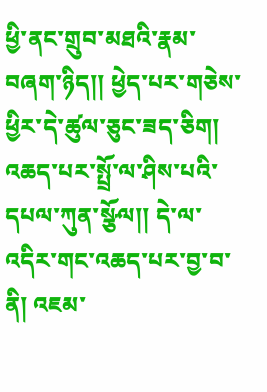ཕྱི་ནང་གྲུབ་མཐའི་རྣམ་བཞག་ཉིད།། ཕྱེད་པར་གཅེས་ཕྱིར་དེ་ཚུལ་ཅུང་ཟད་ཅིག། འཆད་པར་སྤྲོ་ལ་ཤིས་པའི་དཔལ་ཀུན་སྩོལ།། དེ་ལ་འདིར་གང་འཆད་པར་བྱ་བ་ནི། འཇམ་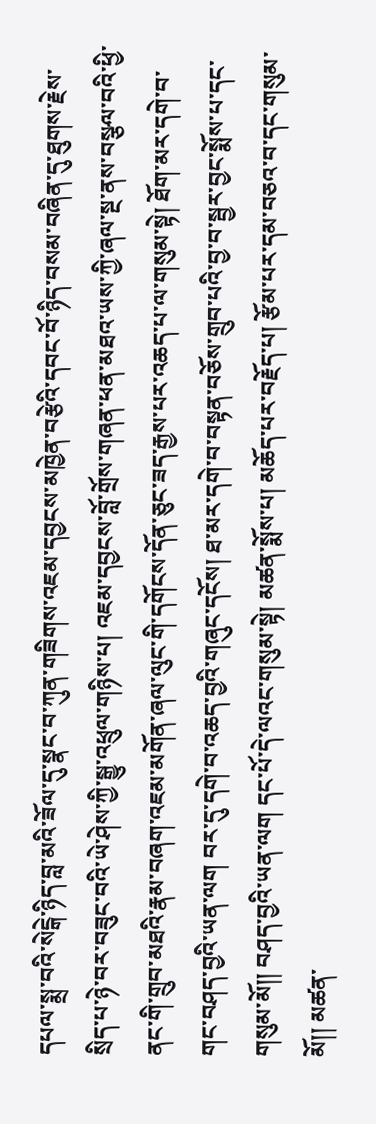དཔལ་སྨྲ་བའི་སེངྒེ་ཉིད་བླ་མའི་ཟོལ་དུ་སྣང་བ་ཀུན་གཟིགས་འཇམ་དབྱངས་མཁྱེན་བརྩེའི་དབང་བོ་ཉིད་བསམ་བཞིན་དུ་ཐུགས་རྗེས་སྲིད་པ་ཉེ་བར་བཟུང་བའི་ཡེ་ཤེས་ཀྱི་སྒྱུ་འཕྲུལ་གཉིས་པ། འཇམ་དབྱངས་བློ་གྲོས་གཞན་ཕན་མཐའ་ཡས་ཀྱི་ཞལ་སྔ་ནས་བསྩལ་བའི་ཕྱི་ནང་གི་གྲུབ་མཐའི་རྣམ་བཞག་འཇམ་མགོན་ཞལ་ལུང་གི་དགོངས་དོན་ཅུང་ཟད་རྒྱས་པར་འཆད་པ་ལ་གསུམ་སྟེ། ཐོག་མར་དགེ་བ་གང་བཤད་བྱའི་ཡན་ལག བར་དུ་དགེ་བ་འཆད་བྱའི་གཞུང་དངོས། ཐ་མར་དགེ་བ་བསྟན་བཅོས་གྲུབ་པའི་བྱ་བ་སྦྱར་བྱང་སྨོས་པ་དང་གསུམ་མོ།། བཤད་བྱའི་ཡན་ལག དང་པོ་དེ་ལའང་གསུམ་སྟེ། མཚན་སྨོས་པ། མཆོད་པར་བརྗོད་པ། རྩོམ་པར་དམ་བཅའ་བ་དང་གསུམ་མོ།། མཚན་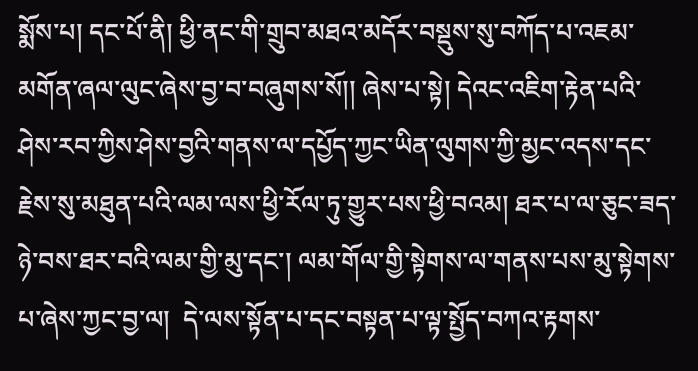སྨོས་པ། དང་པོ་ནི། ཕྱི་ནང་གི་གྲུབ་མཐའ་མདོར་བསྡུས་སུ་བཀོད་པ་འཇམ་མགོན་ཞལ་ལུང་ཞེས་བྱ་བ་བཞུགས་སོ།། ཞེས་པ་སྟེ། དེའང་འཇིག་རྟེན་པའི་ཤེས་རབ་ཀྱིས་ཤེས་བྱའི་གནས་ལ་དཔྱོད་ཀྱང་ཡིན་ལུགས་ཀྱི་མྱང་འདས་དང་རྗེས་སུ་མཐུན་པའི་ལམ་ལས་ཕྱི་རོལ་ཏུ་གྱུར་པས་ཕྱི་བའམ། ཐར་པ་ལ་ཅུང་ཟད་ཉེ་བས་ཐར་བའི་ལམ་གྱི་མུ་དང་། ལམ་གོལ་གྱི་སྟེགས་ལ་གནས་པས་མུ་སྟེགས་པ་ཞེས་ཀྱང་བྱ་ལ།  དེ་ལས་སྟོན་པ་དང་བསྟན་པ་ལྟ་སྤྱོད་བཀའ་རྟགས་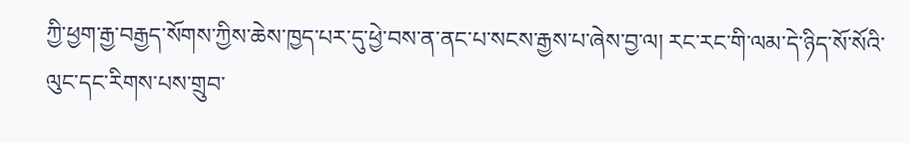ཀྱི་ཕྱག་རྒྱ་བརྒྱད་སོགས་ཀྱིས་ཆེས་ཁྱད་པར་དུ་ཕྱེ་བས་ན་ནང་པ་སངས་རྒྱས་པ་ཞེས་བྱ་ལ། རང་རང་གི་ལམ་དེ་ཉིད་སོ་སོའི་ལུང་དང་རིགས་པས་གྲུབ་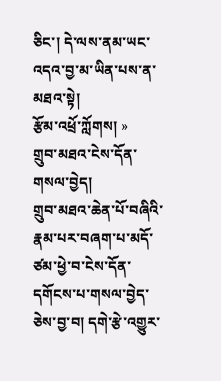ཅིང་། དེ་ལས་ནམ་ཡང་འདའ་བྱ་མ་ཡིན་པས་ན་མཐའ་སྟེ།
རྩོམ་འཕྲོ་ཀློགས། »
གྲུབ་མཐའ་ངེས་དོན་གསལ་བྱེད།
གྲུབ་མཐའ་ཆེན་པོ་བཞིའི་རྣམ་པར་བཞག་པ་མདོ་ཙམ་ཕྱེ་བ་ངེས་དོན་དགོངས་པ་གསལ་བྱེད་ཅེས་བྱ་བ། དགེ་རྩེ་འགྱུར་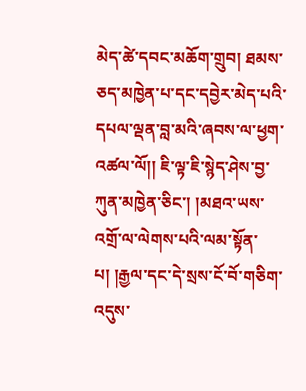མེད་ཚེ་དབང་མཆོག་གྲུབ། ཐམས་ཅད་མཁྱེན་པ་དང་དབྱེར་མེད་པའི་དཔལ་ལྡན་བླ་མའི་ཞབས་ལ་ཕྱག་འཚལ་ལོ།། ཇི་ལྟ་ཇི་སྙེད་ཤེས་བྱ་ཀུན་མཁྱེན་ཅིང་། །མཐའ་ཡས་འགྲོ་ལ་ལེགས་པའི་ལམ་སྟོན་པ། །རྒྱལ་དང་དེ་སྲས་ངོ་བོ་གཅིག་འདུས་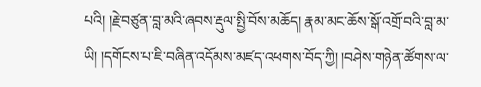པའི། །རྗེ་བཙུན་བླ་མའི་ཞབས་རྡུལ་སྤྱི་བོས་མཆོད། རྣམ་མང་ཆོས་སྒོ་འགྲོ་བའི་བླ་མ་ཡི། །དགོངས་པ་ཇི་བཞིན་འདོམས་མཛད་འཕགས་བོད་ཀྱི། །བཤེས་གཉེན་ཚོགས་ལ་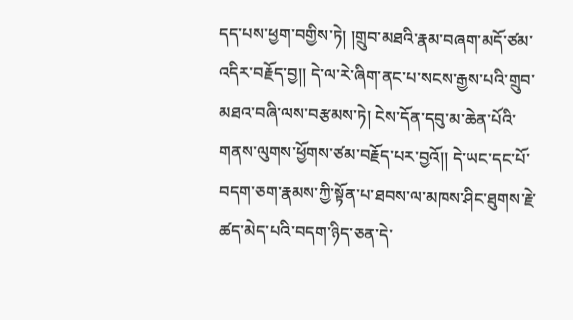དད་པས་ཕྱག་བགྱིས་ཏེ། །གྲུབ་མཐའི་རྣམ་བཞག་མདོ་ཙམ་འདིར་བརྗོད་བྱ།། དེ་ལ་རེ་ཞིག་ནང་པ་སངས་རྒྱས་པའི་གྲུབ་མཐའ་བཞི་ལས་བརྩམས་ཏེ། ངེས་དོན་དབུ་མ་ཆེན་པོའི་གནས་ལུགས་ཕྱོགས་ཙམ་བརྗོད་པར་བྱའོ།། དེ་ཡང་དང་པོ་བདག་ཅག་རྣམས་ཀྱི་སྟོན་པ་ཐབས་ལ་མཁས་ཤིང་ཐུགས་རྗེ་ཚད་མེད་པའི་བདག་ཉིད་ཅན་དེ་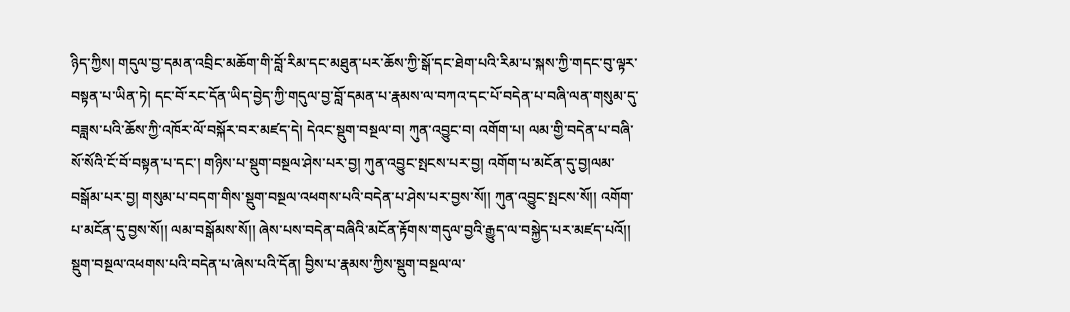ཉིད་ཀྱིས། གདུལ་བྱ་དམན་འབྲིང་མཆོག་གི་བློ་རིམ་དང་མཐུན་པར་ཆོས་ཀྱི་སྒོ་དང་ཐེག་པའི་རིམ་པ་སྐས་ཀྱི་གདང་བུ་ལྟར་བསྟན་པ་ཡིན་ཏེ། དང་བོ་རང་དོན་ཡིད་བྱེད་ཀྱི་གདུལ་བྱ་བློ་དམན་པ་རྣམས་ལ་བཀའ་དང་པོ་བདེན་པ་བཞི་ལན་གསུམ་དུ་བཟླས་པའི་ཆོས་ཀྱི་འཁོར་ལོ་བསྐོར་བར་མཛད་དེ། དེའང་སྡུག་བསྔལ་བ། ཀུན་འབྱུང་བ། འགོག་པ། ལམ་གྱི་བདེན་པ་བཞི་སོ་སོའི་ངོ་བོ་བསྟན་པ་དང་། གཉིས་པ་སྡུག་བསྔལ་ཤེས་པར་བྱ། ཀུན་འབྱུང་སྤངས་པར་བྱ། འགོག་པ་མངོན་དུ་བྱ།ལམ་བསྒོམ་པར་བྱ། གསུམ་པ་བདག་གིས་སྡུག་བསྔལ་འཕགས་པའི་བདེན་པ་ཤེས་པར་བྱས་སོ།། ཀུན་འབྱུང་སྤངས་སོ།། འགོག་པ་མངོན་དུ་བྱས་སོ།། ལམ་བསྒོམས་སོ།། ཞེས་པས་བདེན་བཞིའི་མངོན་རྟོགས་གདུལ་བྱའི་རྒྱུད་ལ་བསྐྱེད་པར་མཛད་པའོ།། སྡུག་བསྔལ་འཕགས་པའི་བདེན་པ་ཞེས་པའི་དོན། བྱིས་པ་རྣམས་ཀྱིས་སྡུག་བསྔལ་ལ་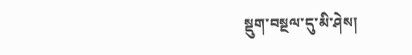སྡུག་བསྔལ་དུ་མི་ཤེས།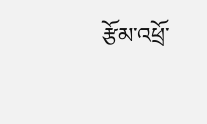རྩོམ་འཕྲོ་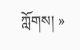ཀློགས། »